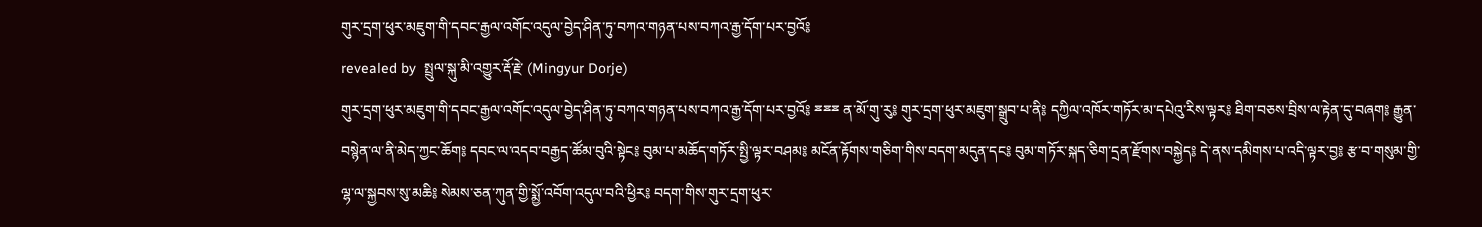གུར་དྲག་ཕུར་མཇུག་གི་དབང་རྒྱལ་འགོང་འདུལ་བྱེད་ཤིན་ཏུ་བཀའ་གཉན་པས་བཀའ་རྒྱ་དོག་པར་བྱའོ༔
revealed by  སྤྲུལ་སྐུ་མི་འགྱུར་རྡོ་རྗེ་ (Mingyur Dorje)
གུར་དྲག་ཕུར་མཇུག་གི་དབང་རྒྱལ་འགོང་འདུལ་བྱེད་ཤིན་ཏུ་བཀའ་གཉན་པས་བཀའ་རྒྱ་དོག་པར་བྱའོ༔ ྈྈྈ ན་མོ་གུ་རུ༔ གུར་དྲག་ཕུར་མཇུག་སྒྲུབ་པ་ནི༔ དཀྱིལ་འཁོར་གཏོར་མ་དཔེའུ་རིས་ལྟར༔ ཐིག་བཅས་བྲིས་ལ་རྟེན་དུ་བཞག༔ རྒྱུན་བསྙེན་ལ་ནི་མེད་ཀྱང་ཆོག༔ དབང་ལ་འདབ་བརྒྱད་ཚོམ་བུའི་སྟེང༔ བུམ་པ་མཆོད་གཏོར་སྤྱི་ལྟར་བཤམ༔ མངོན་རྟོགས་གཅིག་གིས་བདག་མདུན་དང༔ བུམ་གཏོར་སྐད་ཅིག་དྲན་རྫོགས་བསྐྱེད༔ དེ་ནས་དམིགས་པ་འདི་ལྟར་བྱ༔ རྩ་བ་གསུམ་གྱི་ལྷ་ལ་སྐྱབས་སུ་མཆི༔ སེམས་ཅན་ཀུན་གྱི་སྨྱོ་འབོག་འདུལ་བའི་ཕྱིར༔ བདག་གིས་གུར་དྲག་ཕུར་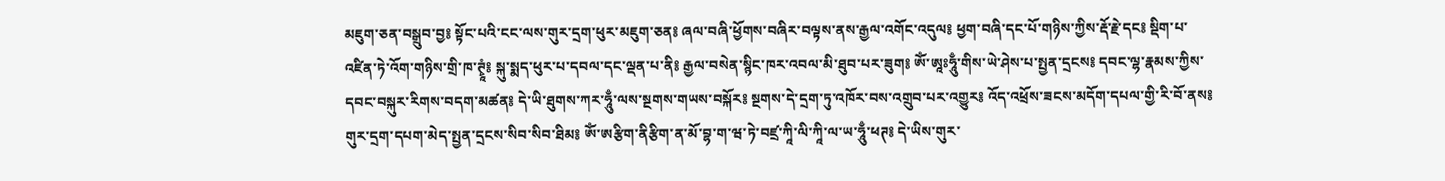མཇུག་ཅན་བསྒྲུབ་བྱ༔ སྟོང་པའི་ངང་ལས་གུར་དྲག་ཕུར་མཇུག་ཅན༔ ཞལ་བཞི་ཕྱོགས་བཞིར་བལྟས་ནས་རྒྱལ་འགོང་འདུལ༔ ཕྱག་བཞི་དང་པོ་གཉིས་ཀྱིས་རྡོ་རྗེ་དང༔ སྡིག་པ་འཛིན་ཏེ་འོག་གཉིས་གྲི་ཁ་ཊྭཱཾ༔ སྐུ་སྨད་ཕུར་པ་དབལ་དང་ལྡན་པ་ནི༔ རྒྱལ་བསེན་སྙིང་ཁར་འབལ་མི་ཐུབ་པར་ཟུག༔ ཨོཾ་ཨཱཿཧཱུྃ་གིས་ཡེ་ཤེས་པ་སྤྱན་དྲངས༔ དབང་ལྷ་རྣམས་ཀྱིས་དབང་བསྐུར་རིགས་བདག་མཚན༔ དེ་ཡི་ཐུགས་ཀར་ཧཱུྃ་ལས་སྔགས་གཡས་བསྐོར༔ སྔགས་དེ་དྲག་ཏུ་འཁོར་བས་འགྲུབ་པར་འགྱུར༔ འོད་འཕྲོས་ཟངས་མདོག་དཔལ་གྱི་རི་བོ་ནས༔ གུར་དྲག་དཔག་མེད་སྤྱན་དྲངས་སིབ་སིབ་ཐིམ༔ ཨོཾ་ཨརྩིག་ནིརྩིག་ན་མོ་བྷ་ག་ཝ་ཏེ་བཛྲ་ཀཱི་ལི་ཀཱི་ལ་ཡ་ཧཱུྃ་ཕཊ༔ དེ་ཡིས་གུར་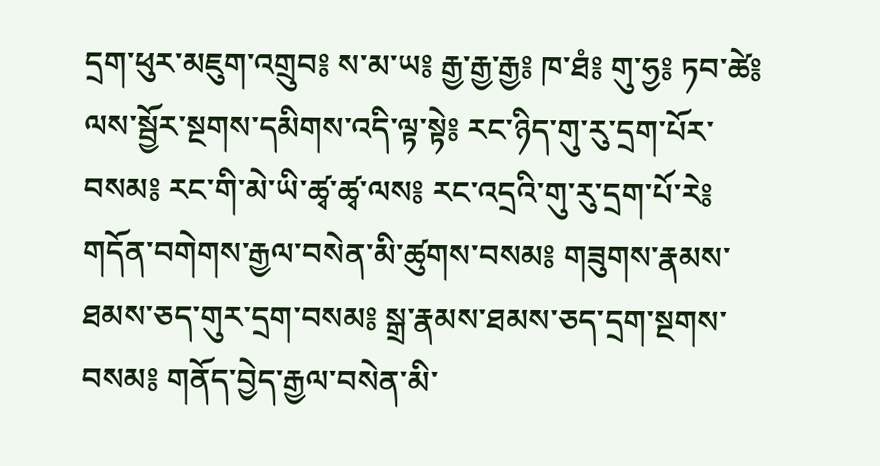དྲག་ཕུར་མཇུག་འགྲུབ༔ ས་མ་ཡ༔ རྒྱ་རྒྱ་རྒྱ༔ ཁ་ཐཾ༔ གུ་ཧྱ༔ ཏབ་ཚེ༔ ལས་སྦྱོར་སྔགས་དམིགས་འདི་ལྟ་སྟེ༔ རང་ཉིད་གུ་རུ་དྲག་པོར་བསམ༔ རང་གི་མེ་ཡི་ཚྭ་ཚྭ་ལས༔ རང་འདྲའི་གུ་རུ་དྲག་པོ་རེ༔ གདོན་བགེགས་རྒྱལ་བསེན་མི་ཚུགས་བསམ༔ གཟུགས་རྣམས་ཐམས་ཅད་གུར་དྲག་བསམ༔ སྒྲ་རྣམས་ཐམས་ཅད་དྲག་སྔགས་བསམ༔ གནོད་བྱེད་རྒྱལ་བསེན་མི་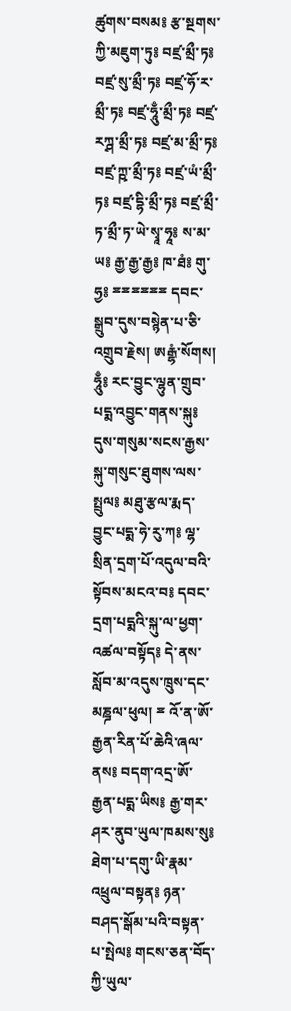ཚུགས་བསམ༔ རྩ་སྔགས་ཀྱི་མཇུག་ཏུ༔ བཛྲ་མྲྀ་ཏ༔ བཛྲ་སུ་མྲྀ་ཏ༔ བཛྲ་ཧོ་ར་མྲྀ་ཏ༔ བཛྲ་ཧཱུྃ་མྲྀ་ཏ༔ བཛྲ་རཀྴ་མྲྀ་ཏ༔ བཛྲ་མ་མྲྀ་ཏ༔ བཛྲ་ཀྵ་མྲྀ་ཏ༔ བཛྲ་ཡཾ་མྲྀ་ཏ༔ བཛྲ་དྷི་མྲྀ་ཏ༔ བཛྲ་མྲྀ་ཏ་མྲྀ་ཏ་ཡེ་སྭཱ་ཧཱ༔ ས་མ་ཡ༔ རྒྱ་རྒྱ་རྒྱ༔ ཁ་ཐཾ༔ གུ་ཧྱ༔ ྈྈྈྈྈྈ དབང་སྒྲུབ་དུས་བསྙེན་པ་ཅི་འགྲུབ་རྗེས། ཨརྒྷཾ་སོགས། ཧཱུྃ༔ རང་བྱུང་ལྷུན་གྲུབ་པདྨ་འབྱུང་གནས་སྐུ༔ དུས་གསུམ་སངས་རྒྱས་སྐུ་གསུང་ཐུགས་ལས་སྤྲུལ༔ མཐུ་རྩལ་རྨད་བྱུང་པདྨ་ཧེ་རུ་ཀ༔ ལྷ་སྲིན་དྲག་པོ་འདུལ་བའི་སྟོབས་མངའ་བ༔ དབང་དྲག་པདྨའི་སྐུ་ལ་ཕྱག་འཚལ་བསྟོད༔ དེ་ནས་སློབ་མ་འདུས་ཁྲུས་དང་མཎྜལ་ཕུལ། ྈ འོ་ན་ཨོ་རྒྱན་རིན་པོ་ཆེའི་ཞལ་ནས༔ བདག་འདྲ་ཨོ་རྒྱན་པདྨ་ཡིས༔ རྒྱ་གར་ཤར་ནུབ་ཡུལ་ཁམས་སུ༔ ཐེག་པ་དགུ་ཡི་རྣམ་འཕྲུལ་བསྟན༔ ཉན་བཤད་སྒོམ་པའི་བསྟན་པ་སྤེལ༔ གངས་ཅན་བོད་ཀྱི་ཡུལ་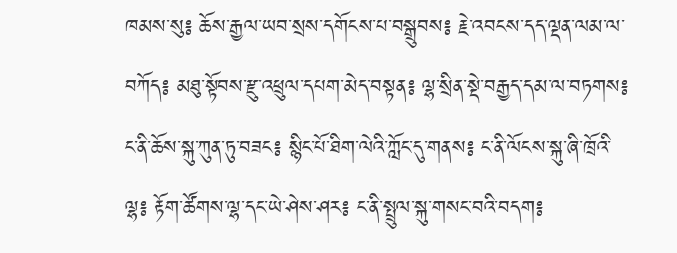ཁམས་སུ༔ ཆོས་རྒྱལ་ཡབ་སྲས་དགོངས་པ་བསྒྲུབས༔ རྗེ་འབངས་དད་ལྡན་ལམ་ལ་བཀོད༔ མཐུ་སྟོབས་རྫུ་འཕྲུལ་དཔག་མེད་བསྟན༔ ལྷ་སྲིན་སྡེ་བརྒྱད་དམ་ལ་བཏགས༔ ང་ནི་ཆོས་སྐུ་ཀུན་ཏུ་བཟང༔ སྙིང་པོ་ཐིག་ལེའི་ཀློང་དུ་གནས༔ ང་ནི་ལོངས་སྐུ་ཞི་ཁྲོའི་ལྷ༔ རྟོག་ཚོགས་ལྷ་དང་ཡེ་ཤེས་ཤར༔ ང་ནི་སྤྲུལ་སྐུ་གསང་བའི་བདག༔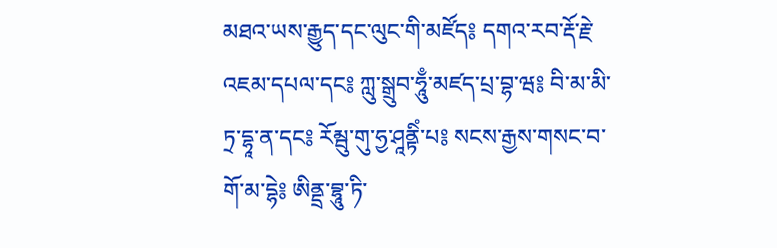མཐའ་ཡས་རྒྱུད་དང་ལུང་གི་མཛོད༔ དགའ་རབ་རྡོ་རྗེ་འཇམ་དཔལ་དང༔ ཀླུ་སྒྲུབ་ཧཱུྃ་མཛད་པྲ་བྷ་ཝ༔ བི་མ་མི་ཏྲ་དྷཱ་ན་དང༔ རོམྦུ་གུ་ཧྱ་ཤཱནྟིཾ་པ༔ སངས་རྒྱས་གསང་བ་གོ་མ་དྷེ༔ ཨིནྡྲ་བྷཱུ་ཏི་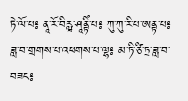ཏེ་ལོ་པ༔ ནཱ་རོ་བིརྺ་ཤཱནྟིཾ་པ༔ ཀུ་ཀུ་རི་པ་ཨནྟ་པ༔ ཟླ་བ་གྲགས་པ་འཕགས་པ་ལྷ༔ མ་ཏི་ཙི་ཏྲ་ཟླ་བ་བཟང༔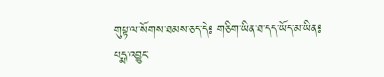གུཔྟ་ལ་སོགས་ཐམས་ཅད་དེ༔ གཅིག་ཡིན་ཐ་དད་ཡོད་མ་ཡིན༔ པདྨ་འབྱུང་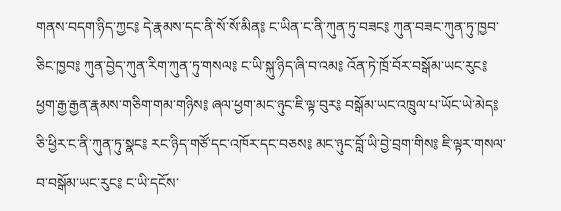གནས་བདག་ཉིད་ཀྱང༔ དེ་རྣམས་དང་ནི་སོ་སོ་མིན༔ ང་ཡིན་ང་ནི་ཀུན་ཏུ་བཟང༔ ཀུན་བཟང་ཀུན་ཏུ་ཁྱབ་ཅིང་ཁྱབ༔ ཀུན་བྱེད་ཀུན་རིག་ཀུན་ཏུ་གསལ༔ ང་ཡི་སྐུ་ཉིད་ཞི་བ་འམ༔ འོན་ཏེ་ཁྲོ་བོར་བསྒོམ་ཡང་རུང༔ ཕྱག་རྒྱ་རྒྱན་རྣམས་གཅིག་གམ་གཉིས༔ ཞལ་ཕྱག་མང་ཉུང་ཇི་ལྟ་བུར༔ བསྒོམ་ཡང་འཁྲུལ་པ་ཡོང་ཡེ་མེད༔ ཅི་ཕྱིར་ང་ནི་ཀུན་ཏུ་སྣང༔ རང་ཉིད་གཙོ་དང་འཁོར་དང་བཅས༔ མང་ཉུང་བློ་ཡི་བྱེ་བྲག་གིས༔ ཇི་ལྟར་གསལ་བ་བསྒོམ་ཡང་རུང༔ ང་ཡི་དངོས་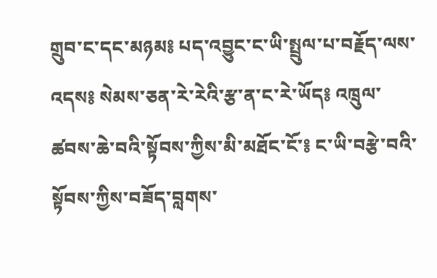གྲུབ་ང་དང་མཉམ༔ པད་འབྱུང་ང་ཡི་སྤྲུལ་པ་བརྗོད་ལས་འདས༔ སེམས་ཅན་རེ་རེའི་རྩ་ན་ང་རེ་ཡོད༔ འཁྲུལ་ཚབས་ཆེ་བའི་སྟོབས་ཀྱིས་མི་མཐོང་ངོ་༔ ང་ཡི་བརྩེ་བའི་སྟོབས་ཀྱིས་བཟོད་བླགས་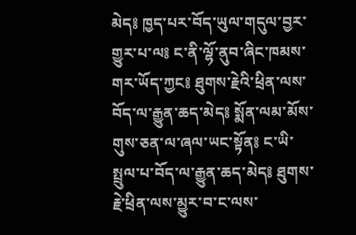མེད༔ ཁྱད་པར་བོད་ཡུལ་གདུལ་བྱར་གྱུར་པ་ལ༔ ང་ནི་ལྷོ་ནུབ་ཞིང་ཁམས་གར་ཡོད་ཀྱང༔ ཐུགས་རྗེའི་ཕྲིན་ལས་བོད་ལ་རྒྱུན་ཆད་མེད༔ སྨོན་ལམ་མོས་གུས་ཅན་ལ་ཞལ་ཡང་སྟོན༔ ང་ཡི་སྤྲུལ་པ་བོད་ལ་རྒྱུན་ཆད་མེད༔ ཐུགས་རྗེ་ཕྲིན་ལས་མྱུར་བ་ང་ལས་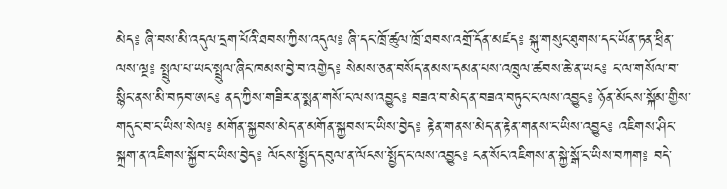མེད༔ ཞི་བས་མི་འདུལ་དྲག་པོའི་ཐབས་ཀྱིས་འདུལ༔ ཞི་དང་ཁྲོ་ཚུལ་ཁྲོ་ཐབས་འགྲོ་དོན་མཛད༔ སྐུ་གསུང་ཐུགས་དང་ཡོན་ཏན་ཕྲིན་ལས་ལྔ༔ སྤྲུལ་པ་ཡང་སྤྲུལ་ཞིང་ཁམས་བྱེ་བ་འགྱེད༔ སེམས་ཅན་བསོད་ནམས་དམན་པས་འཁྲུལ་ཚབས་ཆེ་ན་ཡང༔ ང་ལ་གསོལ་བ་སྙིང་ནས་མི་བཏབ་ཨང༔ ནད་ཀྱིས་གཟིར་ན་སྨན་གསོ་ང་ལས་འབྱུང༔ བཟའ་བ་མེད་ན་བཟའ་བཏུང་ང་ལས་འབྱུང༔ ཉོན་མོངས་སྐོམ་གྱིས་གདུང་བ་ང་ཡིས་སེལ༔ མགོན་སྐྱབས་མེད་ན་མགོན་སྐྱབས་ང་ཡིས་བྱེད༔ རྟེན་གནས་མེད་ན་རྟེན་གནས་ང་ཡིས་འབྱུང༔ འཇིགས་ཤིང་སྐྲག་ན་འཇིགས་སྐྱོབ་ང་ཡིས་བྱེད༔ ལོངས་སྤྱོད་དབུལ་ན་ལོངས་སྤྱོད་ང་ལས་འབྱུང༔ ངན་སོང་འཇིགས་ན་སྐྱེ་སྒོ་ང་ཡིས་བཀག༔ བདེ་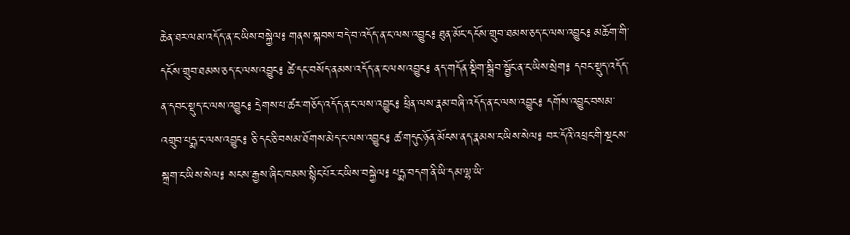ཆེན་ཐར་ལམ་འདོད་ན་ང་ཡིས་བསྐྱེལ༔ གནས་སྐབས་བདེ་བ་འདོད་ན་ང་ལས་འབྱུང༔ ཐུན་མོང་དངོས་གྲུབ་ཐམས་ཅད་ང་ལས་འབྱུང༔ མཆོག་གི་དངོས་གྲུབ་ཐམས་ཅད་ང་ལས་འབྱུང༔ ཚེ་དང་བསོད་ནམས་འདོད་ན་ང་ལས་འབྱུང༔ ནད་གདོན་སྡིག་སྒྲིབ་སྦྱོང་ན་ང་ཡིས་སྲེག༔ དབང་སྡུད་འདོད་ན་དབང་སྡུད་ང་ལས་འབྱུང༔ དྲེགས་པ་ཚར་གཅོད་འདོད་ན་ང་ལས་འབྱུང༔ ཕྲིན་ལས་རྣམ་བཞི་འདོད་ན་ང་ལས་འབྱུང༔ དགོས་འབྱུང་བསམ་འགྲུབ་པདྨ་ང་ལས་འབྱུང༔ ཅི་དང་ཅི་བསམ་ཐོགས་མེད་ང་ལས་འབྱུང༔ ཚ་གདུང་ཉོན་མོངས་ནད་རྣམས་ང་ཡིས་སེལ༔ བར་དོའི་འཕྲང་གི་སྔངས་སྐྲག་ང་ཡིས་སེལ༔ སངས་རྒྱས་ཞིང་ཁམས་སྙིང་པོར་ང་ཡིས་བསྐྱེལ༔ པདྨ་བདག་ནི་ཡི་དམ་ལྷ་ཡི་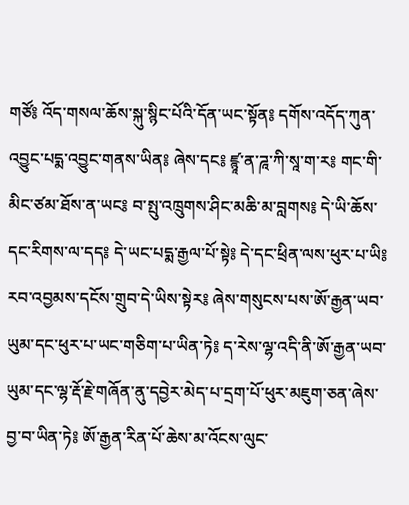གཙོ༔ འོད་གསལ་ཆོས་སྐུ་སྙིང་པོའི་དོན་ཡང་སྟོན༔ དགོས་འདོད་ཀུན་འབྱུང་པདྨ་འབྱུང་གནས་ཡིན༔ ཞེས་དང༔ ཛྙཱ་ན་ཌཱ་ཀི་སཱ་ག་ར༔ གང་གི་མིང་ཙམ་ཐོས་ན་ཡང༔ བ་སྤུ་འཁྲུགས་ཤིང་མཆི་མ་བླགས༔ དེ་ཡི་ཆོས་དང་རིགས་ལ་དད༔ དེ་ཡང་པདྨ་རྒྱལ་པོ་སྟེ༔ དེ་དང་ཕྲིན་ལས་ཕུར་པ་ཡི༔ རབ་འབྱམས་དངོས་གྲུབ་དེ་ཡིས་སྟེར༔ ཞེས་གསུངས་པས་ཨོ་རྒྱན་ཡབ་ཡུམ་དང་ཕུར་པ་ཡང་གཅིག་པ་ཡིན་ཏེ༔ ད་རེས་ལྷ་འདི་ནི་ཨོ་རྒྱན་ཡབ་ཡུམ་དང་ལྷ་རྡོ་རྗེ་གཞོན་ནུ་དབྱེར་མེད་པ་དྲག་པོ་ཕུར་མཇུག་ཅན་ཞེས་བྱ་བ་ཡིན་ཏེ༔ ཨོ་རྒྱན་རིན་པོ་ཆེས་མ་འོངས་ལུང་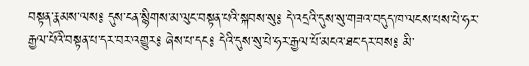བསྟན་རྣམས་ལས༔ དུས་ངན་སྙིགས་མ་ལུང་བསྟན་པའི་སྐབས་སུ༔ དེ་འདྲའི་དུས་སུ་གཟའ་བདུད་ཁ་ལངས་པས་པེ་ཧར་རྒྱལ་པོའི་བསྟན་པ་དར་བར་འགྱུར༔ ཞེས་པ་དང༔ དེའི་དུས་སུ་པེ་ཧར་རྒྱལ་པོ་མངའ་ཐང་དར་བས༔ མི་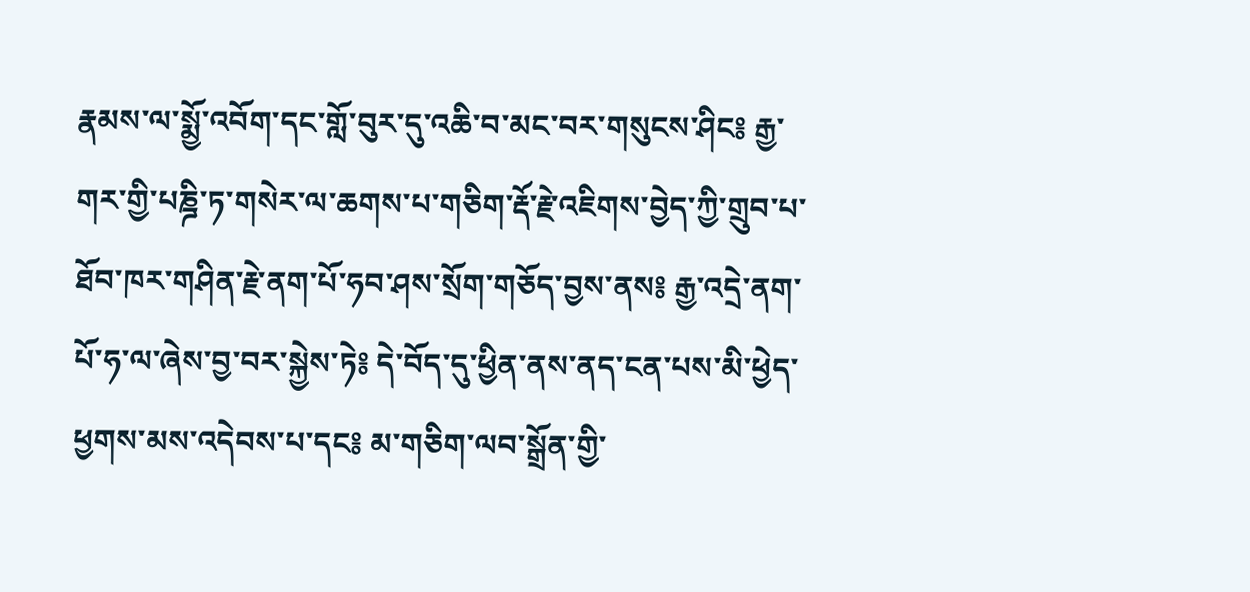རྣམས་ལ་སྨྱོ་འབོག་དང་གློ་བུར་དུ་འཆི་བ་མང་བར་གསུངས་ཤིང༔ རྒྱ་གར་གྱི་པཎྜི་ཏ་གསེར་ལ་ཆགས་པ་གཅིག་རྡོ་རྗེ་འཇིགས་བྱེད་ཀྱི་གྲུབ་པ་ཐོབ་ཁར་གཤིན་རྗེ་ནག་པོ་ཧབ་ཤས་སྲོག་གཅོད་བྱས་ནས༔ རྒྱ་འདྲེ་ནག་པོ་ཧ་ལ་ཞེས་བྱ་བར་སྐྱེས་ཏེ༔ དེ་བོད་དུ་ཕྱིན་ནས་ནད་ངན་པས་མི་ཕྱེད་ཕྱགས་མས་འདེབས་པ་དང༔ མ་གཅིག་ལབ་སྒྲོན་གྱི་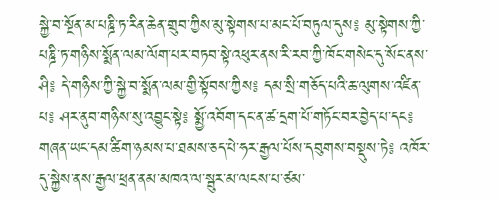སྐྱེ་བ་སྔོན་མ་པཎྜི་ཏ་རིན་ཆེན་གྲུབ་ཀྱིས་མུ་སྟེགས་པ་མང་པོ་བཏུལ་དུས༔ མུ་སྟེགས་ཀྱི་པཎྜི་ཏ་གཉིས་སྨོན་ལམ་ལོག་པར་བཏབ་སྟེ་འཕུར་ནས་རི་རབ་ཀྱི་ཁོང་གསེང་དུ་སོང་ནས་ཤི༔ དེ་གཉིས་ཀྱི་སྐྱེ་བ་སྨོན་ལམ་གྱི་སྟོབས་ཀྱིས༔ དམ་སྲི་གཅོད་པའི་ཆ་ལུགས་འཛིན་པ༔ ཤར་ནུབ་གཉིས་སུ་འབྱུང་སྟེ༔ སྨྱོ་འབོག་དང་ན་ཚ་དྲག་པོ་གཏོང་བར་བྱེད་པ་དང༔ གཞན་ཡང་དམ་ཚིག་ཉམས་པ་ཐམས་ཅད་པེ་ཧར་རྒྱལ་པོས་དབུགས་བསྡུས་ཏེ༔ འཁོར་དུ་སྐྱེས་ནས་རྒྱལ་ཕྲན་ནམ་མཁའ་ལ་སྦུར་མ་ལངས་པ་ཙམ་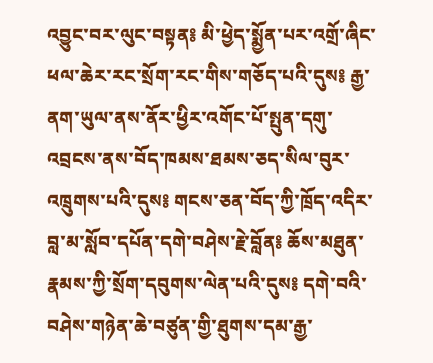འབྱུང་བར་ལུང་བསྟན༔ མི་ཕྱེད་སྨྱོན་པར་འགྲོ་ཞིང་ཕལ་ཆེར་རང་སྲོག་རང་གིས་གཅོད་པའི་དུས༔ རྒྱ་ནག་ཡུལ་ནས་ནོར་ཕྱིར་འགོང་པོ་སྤུན་དགུ་འབྲངས་ནས་བོད་ཁམས་ཐམས་ཅད་སིལ་བུར་འཁྲུགས་པའི་དུས༔ གངས་ཅན་བོད་ཀྱི་ཁྲོད་འདིར་བླ་མ་སློབ་དཔོན་དགེ་བཤེས་རྗེ་བློན༔ ཆོས་མཐུན་རྣམས་ཀྱི་སྲོག་དབུགས་ལེན་པའི་དུས༔ དགེ་བའི་བཤེས་གཉེན་ཆེ་བཙུན་གྱི་ཐུགས་དམ་རྒྱ་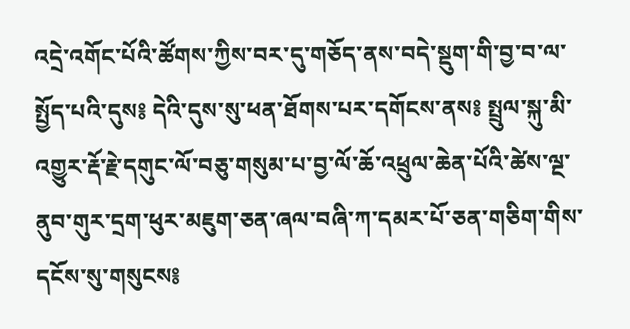འདྲེ་འགོང་པོའི་ཚོགས་ཀྱིས་བར་དུ་གཅོད་ནས་བདེ་སྡུག་གི་བྱ་བ་ལ་སྤྱོད་པའི་དུས༔ དེའི་དུས་སུ་ཕན་ཐོགས་པར་དགོངས་ནས༔ སྤྲུལ་སྐུ་མི་འགྱུར་རྡོ་རྗེ་དགུང་ལོ་བཅུ་གསུམ་པ་བྱ་ལོ་ཆོ་འཕྲུལ་ཆེན་པོའི་ཚེས་ལྔ་ནུབ་གུར་དྲག་ཕུར་མཇུག་ཅན་ཞལ་བཞི་ཀ་དམར་པོ་ཅན་གཅིག་གིས་དངོས་སུ་གསུངས༔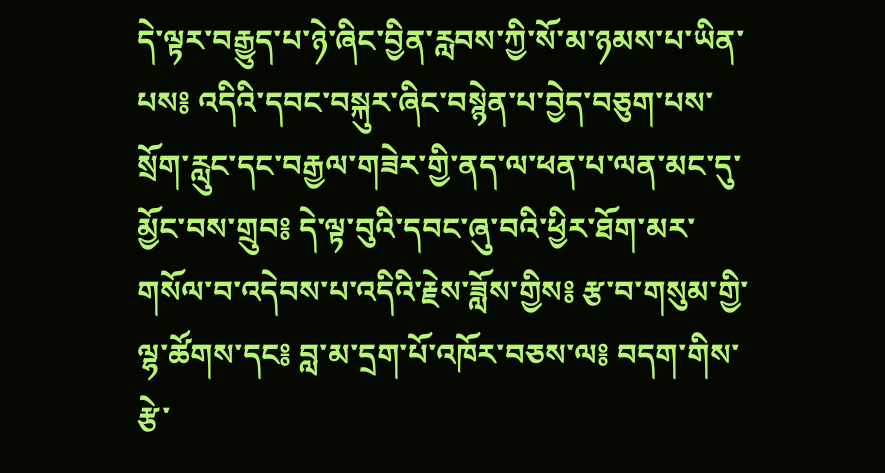དེ་ལྟར་བརྒྱུད་པ་ཉེ་ཞིང་བྱིན་རླབས་ཀྱི་སོ་མ་ཉམས་པ་ཡིན་པས༔ འདིའི་དབང་བསྐུར་ཞིང་བསྙེན་པ་བྱེད་བཅུག་པས་སྲོག་རླུང་དང་བརྒྱལ་གཟེར་གྱི་ནད་ལ་ཕན་པ་ལན་མང་དུ་མྱོང་བས་གྲུབ༔ དེ་ལྟ་བུའི་དབང་ཞུ་བའི་ཕྱིར་ཐོག་མར་གསོལ་བ་འདེབས་པ་འདིའི་རྗེས་ཟློས་གྱིས༔ རྩ་བ་གསུམ་གྱི་ལྷ་ཚོགས་དང༔ བླ་མ་དྲག་པོ་འཁོར་བཅས་ལ༔ བདག་གིས་རྩེ་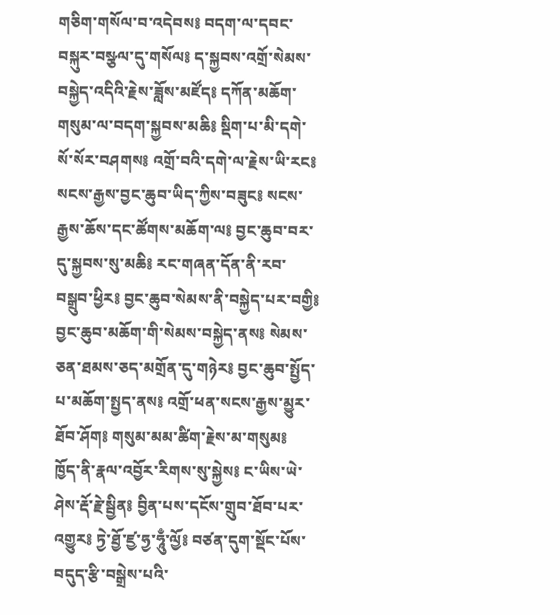གཅིག་གསོལ་བ་འདེབས༔ བདག་ལ་དབང་བསྐུར་བསྩལ་དུ་གསོལ༔ ད་སྐྱབས་འགྲོ་སེམས་བསྐྱེད་འདིའི་རྗེས་ཟློས་མཛོད༔ དཀོན་མཆོག་གསུམ་ལ་བདག་སྐྱབས་མཆི༔ སྡིག་པ་མི་དགེ་སོ་སོར་བཤགས༔ འགྲོ་བའི་དགེ་ལ་རྗེས་ཡི་རང༔ སངས་རྒྱས་བྱང་ཆུབ་ཡིད་ཀྱིས་བཟུང༔ སངས་རྒྱས་ཆོས་དང་ཚོགས་མཆོག་ལ༔ བྱང་ཆུབ་བར་དུ་སྐྱབས་སུ་མཆི༔ རང་གཞན་དོན་ནི་རབ་བསྒྲུབ་ཕྱིར༔ བྱང་ཆུབ་སེམས་ནི་བསྐྱེད་པར་བགྱི༔ བྱང་ཆུབ་མཆོག་གི་སེམས་བསྐྱེད་ནས༔ སེམས་ཅན་ཐམས་ཅད་མགྲོན་དུ་གཉེར༔ བྱང་ཆུབ་སྤྱོད་པ་མཆོག་སྤྱད་ནས༔ འགྲོ་ཕན་སངས་རྒྱས་མྱུར་ཐོབ་ཤོག༔ གསུམ་མམ་ཚིག་རྗེས་མ་གསུམ༔ ཁྱོད་ནི་རྣལ་འབྱོར་རིགས་སུ་སྐྱེས༔ ང་ཡིས་ཡེ་ཤེས་རྡོ་རྗེ་སྦྱིན༔ བྱིན་པས་དངོས་གྲུབ་ཐོབ་པར་འགྱུར༔ ཏྱེ་ཐྱོ་ཛྱ་ཧྱ་ཧཱུྃ་ལྱོ༔ བཙན་དུག་སྡོང་པོས་བདུད་རྩི་བསྒྲེས་པའི་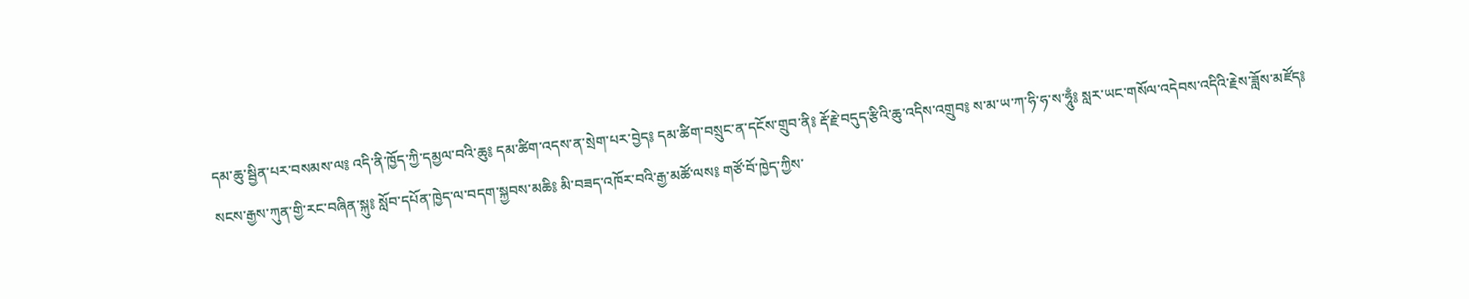དམ་ཆུ་སྦྱིན་པར་བསམས་ལ༔ འདི་ནི་ཁྱོད་ཀྱི་དམྱལ་བའི་ཆུ༔ དམ་ཚིག་འདས་ན་སྲེག་པར་བྱེད༔ དམ་ཚིག་བསྲུང་ན་དངོས་གྲུབ་ནི༔ རྡོ་རྗེ་བདུད་རྩིའི་ཆུ་འདིས་འགྲུབ༔ ས་མ་ཡ་ཀ་ཧི་ཧ་ས་ཧཱུྃ༔ སླར་ཡང་གསོལ་འདེབས་འདིའི་རྗེས་ཟློས་མཛོད༔ སངས་རྒྱས་ཀུན་གྱི་རང་བཞིན་སྐུ༔ སློབ་དཔོན་ཁྱེད་ལ་བདག་སྐྱབས་མཆི༔ མི་བཟད་འཁོར་བའི་རྒྱ་མཚོ་ལས༔ གཙོ་བོ་ཁྱེད་ཀྱིས་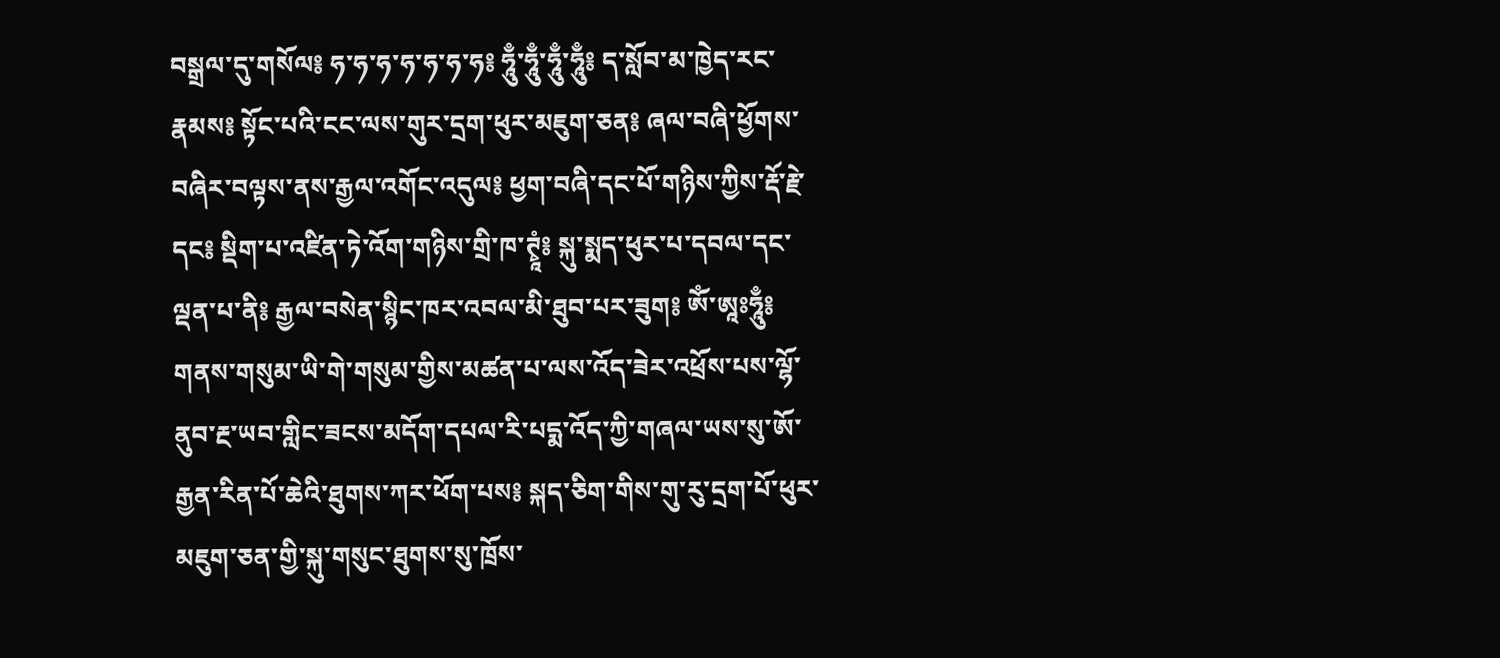བསྒྲལ་དུ་གསོལ༔ ཧ་ཧ་ཧ་ཧ་ཧ་ཧ་ཧ༔ ཧཱུྃ་ཧཱུྃ་ཧཱུྃ་ཧཱུྃ༔ ད་སློབ་མ་ཁྱེད་རང་རྣམས༔ སྟོང་པའི་ངང་ལས་གུར་དྲག་ཕུར་མཇུག་ཅན༔ ཞལ་བཞི་ཕྱོགས་བཞིར་བལྟས་ནས་རྒྱལ་འགོང་འདུལ༔ ཕྱག་བཞི་དང་པོ་གཉིས་ཀྱིས་རྡོ་རྗེ་དང༔ སྡིག་པ་འཛིན་ཏེ་འོག་གཉིས་གྲི་ཁ་ཊྭཱཾ༔ སྐུ་སྨད་ཕུར་པ་དབལ་དང་ལྡན་པ་ནི༔ རྒྱལ་བསེན་སྙིང་ཁར་འབལ་མི་ཐུབ་པར་ཟུག༔ ཨོཾ་ཨཱཿཧཱུྃ༔ གནས་གསུམ་ཡི་གེ་གསུམ་གྱིས་མཚན་པ་ལས་འོད་ཟེར་འཕྲོས་པས་ལྷོ་ནུབ་རྔ་ཡབ་གླིང་ཟངས་མདོག་དཔལ་རི་པདྨ་འོད་ཀྱི་གཞལ་ཡས་སུ་ཨོ་རྒྱན་རིན་པོ་ཆེའི་ཐུགས་ཀར་ཕོག་པས༔ སྐད་ཅིག་གིས་གུ་རུ་དྲག་པོ་ཕུར་མཇུག་ཅན་གྱི་སྐུ་གསུང་ཐུགས་སུ་ཁྲོས་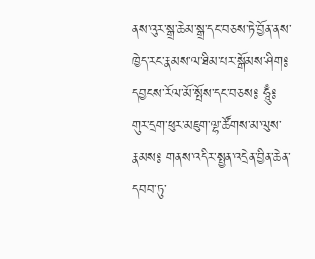ནས་འུར་སྒྲ་ཆེམ་སྒྲ་དང་བཅས་ཏེ་བྱོན་ནས་ཁྱེད་རང་རྣམས་ལ་ཐིམ་པར་སྒོམས་ཤིག༔ དབྱངས་རོལ་མོ་སྤོས་དང་བཅས༔ ཧཱུྃ༔ གུར་དྲག་ཕུར་མཇུག་ལྷ་ཚོགས་མ་ལུས་རྣམས༔ གནས་འདིར་སྤྱན་འདྲེན་བྱིན་ཆེན་དབབ་ཏུ་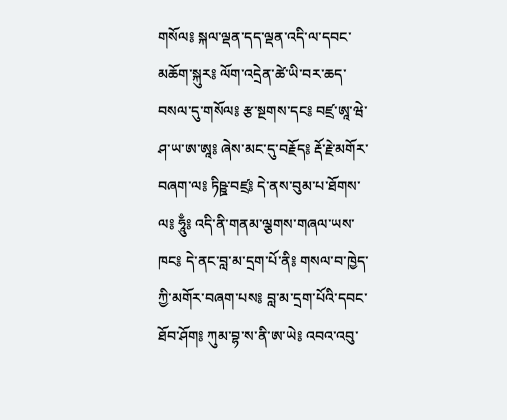གསོལ༔ སྐལ་ལྡན་དད་ལྡན་འདི་ལ་དབང་མཆོག་སྐུར༔ ལོག་འདྲེན་ཚེ་ཡི་བར་ཆད་བསལ་དུ་གསོལ༔ རྩ་སྔགས་དང༔ བཛྲ་ཨཱ་ཝེ་ཤ་ཡ་ཨ་ཨཱ༔ ཞེས་མང་དུ་བརྗོད༔ རྡོ་རྗེ་མགོར་བཞག་ལ༔ ཏིཥྛ་བཛྲ༔ དེ་ནས་བུམ་པ་ཐོགས་ལ༔ ཧཱུྃ༔ འདི་ནི་གནམ་ལྕགས་གཞལ་ཡས་ཁང༔ དེ་ནང་བླ་མ་དྲག་པོ་ནི༔ གསལ་བ་ཁྱེད་ཀྱི་མགོར་བཞག་པས༔ བླ་མ་དྲག་པོའི་དབང་ཐོབ་ཤོག༔ ཀུམ་བྷ་ས་ནི་ཨ་ཡེ༔ འབའ་འབུ་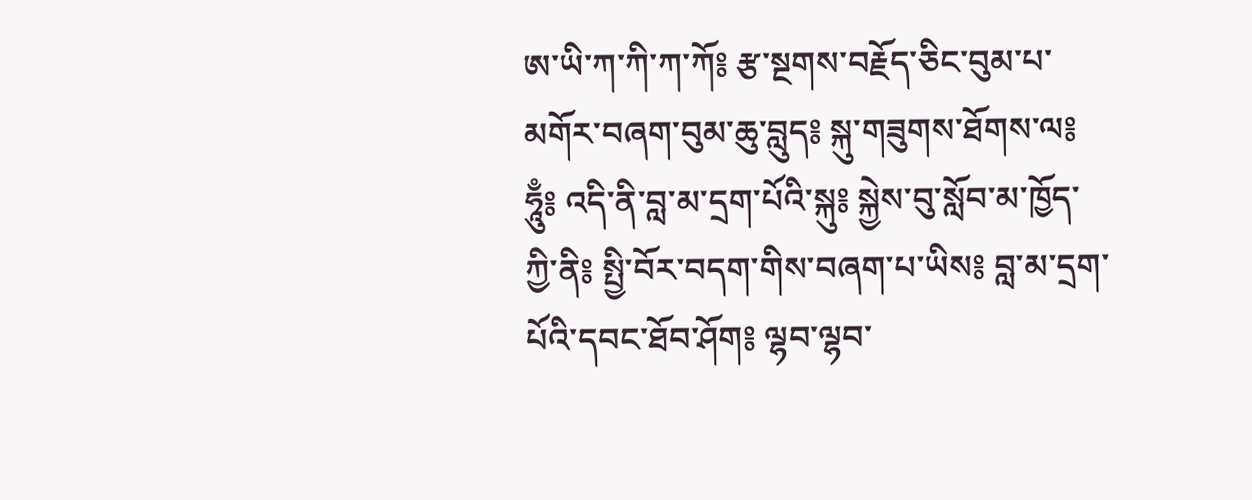ཨ་ཡི་ཀ་ཀི་ཀ་ཀོ༔ རྩ་སྔགས་བརྗོད་ཅིང་བུམ་པ་མགོར་བཞག་བུམ་ཆུ་བླུད༔ སྐུ་གཟུགས་ཐོགས་ལ༔ ཧཱུྃ༔ འདི་ནི་བླ་མ་དྲག་པོའི་སྐུ༔ སྐྱེས་བུ་སློབ་མ་ཁྱོད་ཀྱི་ནི༔ སྤྱི་བོར་བདག་གིས་བཞག་པ་ཡིས༔ བླ་མ་དྲག་པོའི་དབང་ཐོབ་ཤོག༔ ལྷབ་ལྷབ་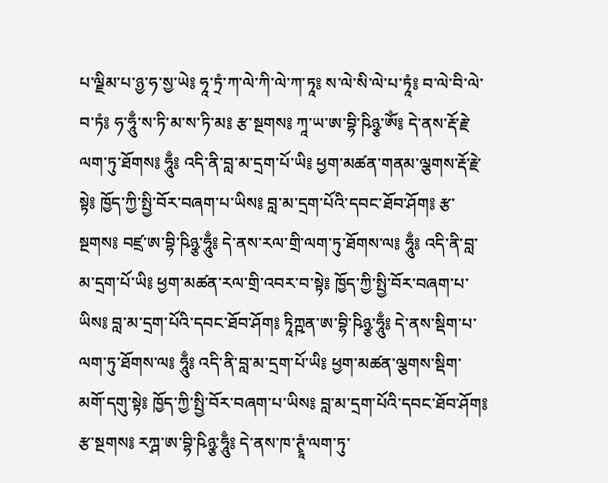པ་ལྗིམ་པ་ཉྱ་ཧ་སྱ་ཡེ༔ ཧཱ་ཏྲཾ་ཀ་ལེ་ཀི་ལེ་ཀ་ཏཱ༔ ས་ལེ་སི་ལེ་པ་ཏཱཾ༔ བ་ལེ་བི་ལེ་བ་ཏཾ༔ ཧ་ཧཱུྃ་ས་ཏི་མ་ས་ཏི་མ༔ རྩ་སྔགས༔ ཀཱ་ཡ་ཨ་བྷི་ཥིཉྩ་ཨོཾ༔ དེ་ནས་རྡོ་རྗེ་ལག་ཏུ་ཐོགས༔ ཧཱུྃ༔ འདི་ནི་བླ་མ་དྲག་པོ་ཡི༔ ཕྱག་མཚན་གནམ་ལྕགས་རྡོ་རྗེ་སྟེ༔ ཁྱོད་ཀྱི་སྤྱི་བོར་བཞག་པ་ཡིས༔ བླ་མ་དྲག་པོའི་དབང་ཐོབ་ཤོག༔ རྩ་སྔགས༔ བཛྲ་ཨ་བྷི་ཥིཉྩ་ཧཱུྃ༔ དེ་ནས་རལ་གྲི་ལག་ཏུ་ཐོགས་ལ༔ ཧཱུྃ༔ འདི་ནི་བླ་མ་དྲག་པོ་ཡི༔ ཕྱག་མཚན་རལ་གྲི་འབར་བ་སྟེ༔ ཁྱོད་ཀྱི་སྤྱི་བོར་བཞག་པ་ཡིས༔ བླ་མ་དྲག་པོའི་དབང་ཐོབ་ཤོག༔ ཏཱིཀྵན་ཨ་བྷི་ཥིཉྩ་ཧཱུྃ༔ དེ་ནས་སྡིག་པ་ལག་ཏུ་ཐོགས་ལ༔ ཧཱུྃ༔ འདི་ནི་བླ་མ་དྲག་པོ་ཡི༔ ཕྱག་མཚན་ལྕགས་སྡིག་མགོ་དགུ་སྟེ༔ ཁྱོད་ཀྱི་སྤྱི་བོར་བཞག་པ་ཡིས༔ བླ་མ་དྲག་པོའི་དབང་ཐོབ་ཤོག༔ རྩ་སྔགས༔ རཀྴ་ཨ་བྷི་ཥིཉྩ་ཧཱུྃ༔ དེ་ནས་ཁ་ཊྭཱཾ་ལག་ཏུ་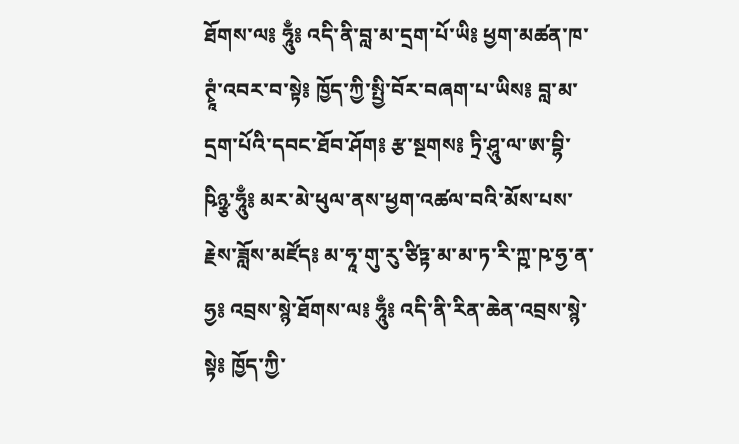ཐོགས་ལ༔ ཧཱུྃ༔ འདི་ནི་བླ་མ་དྲག་པོ་ཡི༔ ཕྱག་མཚན་ཁ་ཊྭཱཾ་འབར་བ་སྟེ༔ ཁྱོད་ཀྱི་སྤྱི་བོར་བཞག་པ་ཡིས༔ བླ་མ་དྲག་པོའི་དབང་ཐོབ་ཤོག༔ རྩ་སྔགས༔ ཏྲི་ཤཱུ་ལ་ཨ་བྷི་ཥིཉྩ་ཧཱུྃ༔ མར་མེ་ཕུལ་ནས་ཕྱག་འཚལ་བའི་མོས་པས་རྗེས་ཟློས་མཛོད༔ མ་ཧཱ་གུ་རུ་ཙིཏྟ་མ་མ་ཏ་རི་ཀྵ་ཥ་ཧྱ་ན་ཧྱ༔ འབྲས་སྙེ་ཐོགས་ལ༔ ཧཱུྃ༔ འདི་ནི་རིན་ཆེན་འབྲས་སྙེ་སྟེ༔ ཁྱོད་ཀྱི་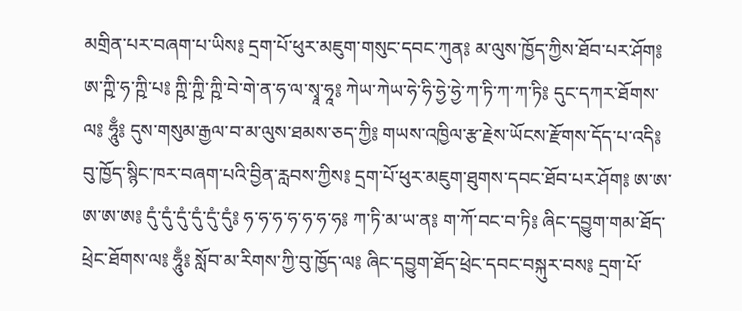མགྲིན་པར་བཞག་པ་ཡིས༔ དྲག་པོ་ཕུར་མཇུག་གསུང་དབང་ཀུན༔ མ་ལུས་ཁྱོད་ཀྱིས་ཐོབ་པར་ཤོག༔ ཨ་ཀྵི་ཧ་ཀྵི་པ༔ ཀྵི་ཀྵི་ཀྵི་བེ་གེ་ན་ཧ་ལ་སྭཱ་ཧཱ༔ ཀེཡ་ཀེཡ་ཧེ་ཧི་ཧྱེ་ཧྱེ་ཀ་ཏི་ཀ་ཀ་ཏི༔ དུང་དཀར་ཐོགས་ལ༔ ཧཱུྃ༔ དུས་གསུམ་རྒྱལ་བ་མ་ལུས་ཐམས་ཅད་ཀྱི༔ གཡས་འཁྱིལ་རྩ་རྗེས་ཡོངས་རྫོགས་དོད་པ་འདི༔ བུ་ཁྱོད་སྙིང་ཁར་བཞག་པའི་བྱིན་རླབས་ཀྱིས༔ དྲག་པོ་ཕུར་མཇུག་ཐུགས་དབང་ཐོབ་པར་ཤོག༔ ཨ་ཨ་ཨ་ཨ་ཨ༔ དུཾ་དུཾ་དུཾ་དུཾ་དུཾ་དུཾ༔ ཧ་ཧ་ཧ་ཧ་ཧ་ཧ་ཧ༔ ཀ་ཏི་མ་ཡ་ན༔ ག་ཀོ་བང་བ་ཏི༔ ཞིང་དབྱུག་གམ་ཐོད་ཕྲེང་ཐོགས་ལ༔ ཧཱུྃ༔ སློབ་མ་རིགས་ཀྱི་བུ་ཁྱོད་ལ༔ ཞིང་དབྱུག་ཐོད་ཕྲེང་དབང་བསྐུར་བས༔ དྲག་པོ་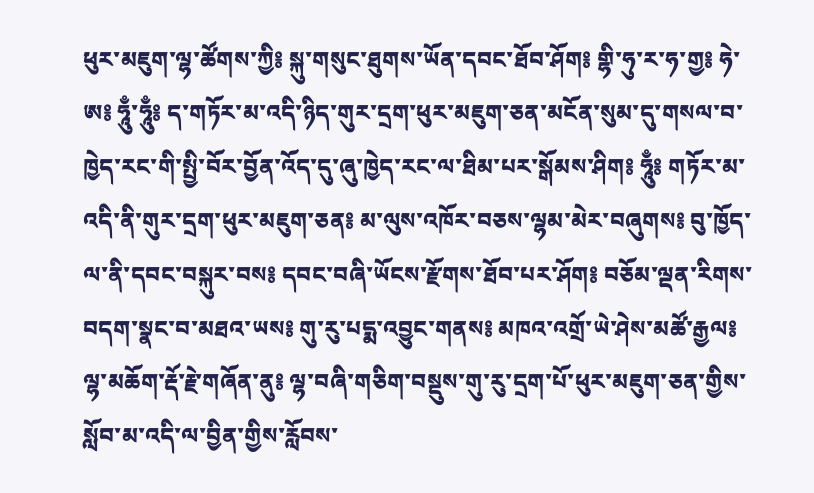ཕུར་མཇུག་ལྷ་ཚོགས་ཀྱི༔ སྐུ་གསུང་ཐུགས་ཡོན་དབང་ཐོབ་ཤོག༔ གྷི་ཧུ་ར་ཧ་གྱ༔ ཧེ་ཨ༔ ཧཱུྃ་ཧཱུྃ༔ ད་གཏོར་མ་འདི་ཉིད་གུར་དྲག་ཕུར་མཇུག་ཅན་མངོན་སུམ་དུ་གསལ་བ་ཁྱེད་རང་གི་སྤྱི་བོར་བྱོན་འོད་དུ་ཞུ་ཁྱེད་རང་ལ་ཐིམ་པར་སྒོམས་ཤིག༔ ཧཱུྃ༔ གཏོར་མ་འདི་ནི་གུར་དྲག་ཕུར་མཇུག་ཅན༔ མ་ལུས་འཁོར་བཅས་ལྷམ་མེར་བཞུགས༔ བུ་ཁྱོད་ལ་ནི་དབང་བསྐུར་བས༔ དབང་བཞི་ཡོངས་རྫོགས་ཐོབ་པར་ཤོག༔ བཅོམ་ལྡན་རིགས་བདག་སྣང་བ་མཐའ་ཡས༔ གུ་རུ་པདྨ་འབྱུང་གནས༔ མཁའ་འགྲོ་ཡེ་ཤེས་མཚོ་རྒྱལ༔ ལྷ་མཆོག་རྡོ་རྗེ་གཞོན་ནུ༔ ལྷ་བཞི་གཅིག་བསྡུས་གུ་རུ་དྲག་པོ་ཕུར་མཇུག་ཅན་གྱིས་སློབ་མ་འདི་ལ་བྱིན་གྱིས་རློབས་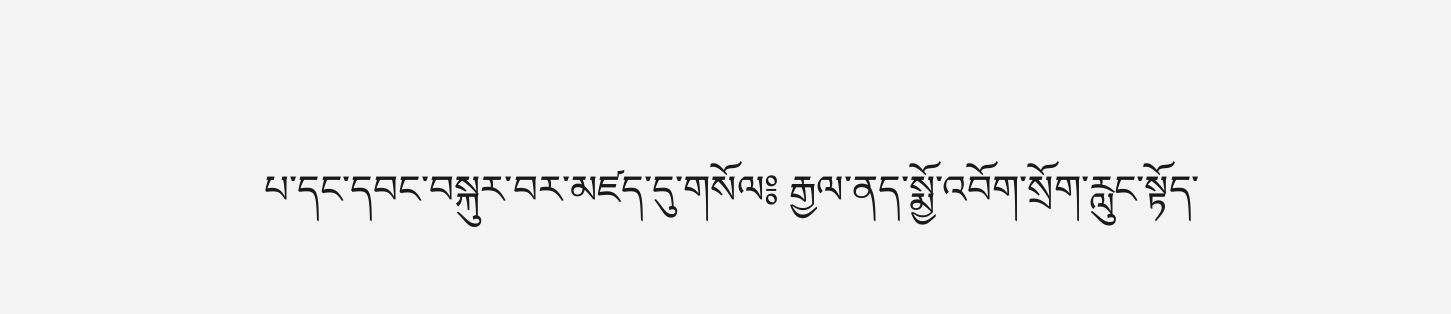པ་དང་དབང་བསྐུར་བར་མཛད་དུ་གསོལ༔ རྒྱལ་ནད་སྨྱོ་འབོག་སྲོག་རླུང་སྟོད་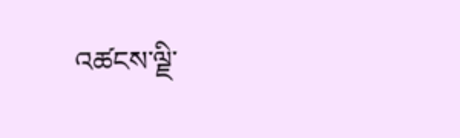འཚངས་ལྗི་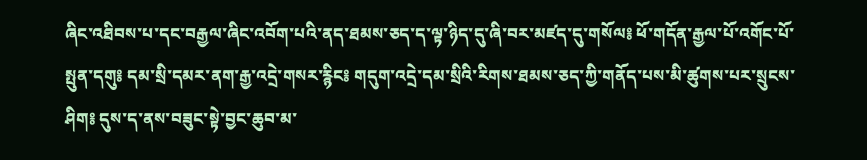ཞིང་འཐིབས་པ་དང་བརྒྱལ་ཞིང་འབོག་པའི་ནད་ཐམས་ཅད་ད་ལྟ་ཉིད་དུ་ཞི་བར་མཛད་དུ་གསོལ༔ ཕོ་གདོན་རྒྱལ་པོ་འགོང་པོ་སྤུན་དགུ༔ དམ་སྲི་དམར་ནག་རྒྱ་འདྲེ་གསར་རྙིང༔ གདུག་འདྲེ་དམ་སྲིའི་རིགས་ཐམས་ཅད་ཀྱི་གནོད་པས་མི་ཚུགས་པར་སྲུངས་ཤིག༔ དུས་ད་ནས་བཟུང་སྟེ་བྱང་ཆུབ་མ་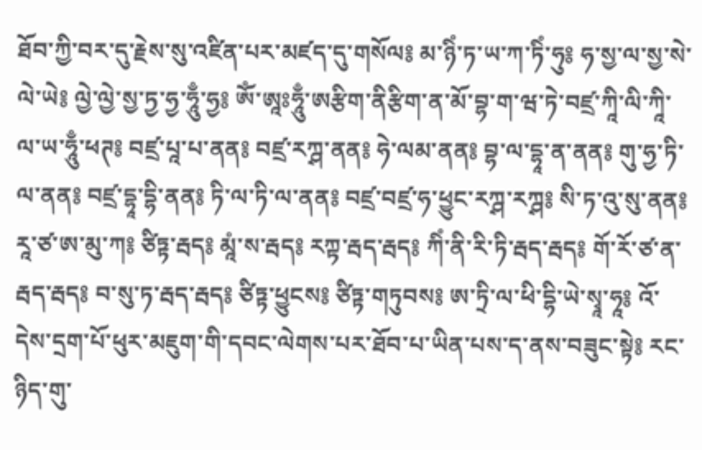ཐོབ་ཀྱི་བར་དུ་རྗེས་སུ་འཛིན་པར་མཛད་དུ་གསོལ༔ མ་ཉིཾ་ཏ་ཡ་ཀ་ཏིཾ་ཧུ༔ ཧ་སྱ་ལ་སྱ་སེ་ལེ་ཡེ༔ ལྱེ་ལྱེ་སྱ་ཏྱ་ཧྱ་ཧཱུྃ་ཧྱ༔ ཨོཾ་ཨཱཿཧཱུྃ་ཨརྩིག་ནིརྩིག་ན་མོ་བྷ་ག་ཝ་ཏེ་བཛྲ་ཀཱི་ལི་ཀཱི་ལ་ཡ་ཧཱུྃ་ཕཊ༔ བཛྲ་པཱ་པ་ནན༔ བཛྲ་རཀྴ་ནན༔ ཧེ་ལམ་ནན༔ བྷ་ལ་དྷཱ་ན་ནན༔ གུ་ཧྱ་ཏི་ལ་ནན༔ བཛྲ་དྷཱ་དྷི་ནན༔ ཏི་ལ་ཏི་ལ་ནན༔ བཛྲ་བཛྲ་ཧ་ཕྱུང་རཀྴ་རཀྴ༔ སི་ཏ་འུ་སུ་ནན༔ རཱ་ཙ་ཨ་མུ་ཀ༔ ཙིཏྟ་རྦད༔ མཱཾ་ས་རྦད༔ རཀྟ་རྦད་རྦད༔ ཀིཾ་ནི་རི་ཏི་རྦད་རྦད༔ གོ་རོ་ཙ་ན་རྦད་རྦད༔ བ་སུ་ཏ་རྦད་རྦད༔ ཙིཏྟ་ཕྱུངས༔ ཙིཏྟ་གཏུབས༔ ཨ་ཏྲི་ལ་ཕི་དྷི་ཡེ་སྭཱ་ཧཱ༔ འོ་དེས་དྲག་པོ་ཕུར་མཇུག་གི་དབང་ལེགས་པར་ཐོབ་པ་ཡིན་པས་ད་ནས་བཟུང་སྟེ༔ རང་ཉིད་གུ་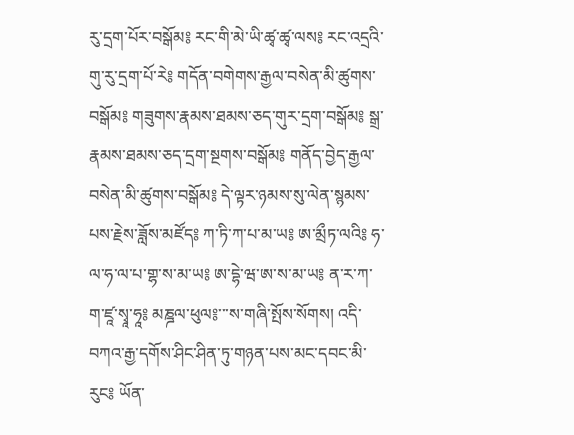རུ་དྲག་པོར་བསྒོམ༔ རང་གི་མེ་ཡི་ཚྭ་ཚྭ་ལས༔ རང་འདྲའི་གུ་རུ་དྲག་པོ་རེ༔ གདོན་བགེགས་རྒྱལ་བསེན་མི་ཚུགས་བསྒོམ༔ གཟུགས་རྣམས་ཐམས་ཅད་གུར་དྲག་བསྒོམ༔ སྒྲ་རྣམས་ཐམས་ཅད་དྲག་སྔགས་བསྒོམ༔ གནོད་བྱེད་རྒྱལ་བསེན་མི་ཚུགས་བསྒོམ༔ དེ་ལྟར་ཉམས་སུ་ལེན་སྙམས་པས་རྗེས་ཟློས་མཛོད༔ ཀ་ཏི་ཀ་པ་མ་ཡ༔ ཨ་མྲྀཏ་ལའི༔ ཧ་ལ་ཧ་ལ་པ་གྷ་ས་མ་ཡ༔ ཨ་དྷེ་ཝ་ཨ་ས་མ་ཡ༔ ན་ར་ཀ་ག་ཛཱ་སྭཱ་ཧཱ༔ མཎྜལ་ཕུལ༔་་་ས་གཞི་སྤོས་སོགས། འདི་བཀའ་རྒྱ་དགོས་ཤིང་ཤིན་ཏུ་གཉན་པས་མང་དབང་མི་རུང༔ ཡོན་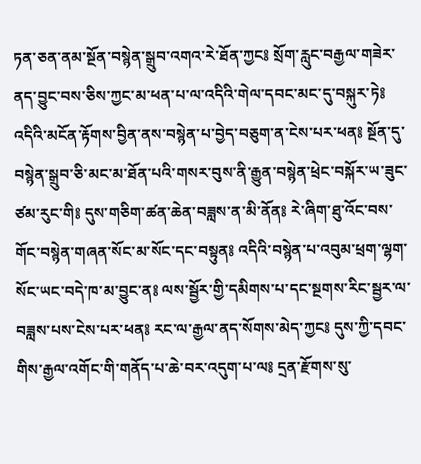ཏན་ཅན་ནམ་སྔོན་བསྙེན་སྒྲུབ་འགའ་རེ་ཐོན་ཀྱང༔ སྲོག་རླུང་བརྒྱལ་གཟེར་ནད་བྱུང་བས་ཅིས་ཀྱང་མ་ཕན་པ་ལ་འདིའི་གེལ་དབང་མང་དུ་བསྐུར་ཏེ༔ འདིའི་མངོན་རྟོགས་བྱིན་ནས་བསྙེན་པ་བྱེད་བཅུག་ན་ངེས་པར་ཕན༔ སྔོན་དུ་བསྙེན་སྒྲུབ་ཅི་མང་མ་ཐོན་པའི་གསར་བུས་ནི་རྒྱུན་བསྙེན་ཕྲེང་བསྐོར་ཡ་ཟུང་ཙམ་རུང་གི༔ དུས་གཅིག་ཚན་ཆེན་བཟླས་ན་མི་ནོན༔ རེ་ཞིག་ཐུ་འོང་བས་གོང་བསྙེན་གཞན་སོང་མ་སོང་དང་བསྟུན༔ འདིའི་བསྙེན་པ་འབུམ་ཕྲག་ལྷག་སོང་ཡང་བདེ་ཁ་མ་བྱུང་ན༔ ལས་སྦྱོར་གྱི་དམིགས་པ་དང་སྔགས་རིང་སྦྱར་ལ་བཟླས་པས་ངེས་པར་ཕན༔ རང་ལ་རྒྱལ་ནད་སོགས་མེད་ཀྱང༔ དུས་ཀྱི་དབང་གིས་རྒྱལ་འགོང་གི་གནོད་པ་ཆེ་བར་འདུག་པ་ལ༔ དྲན་རྫོགས་སུ་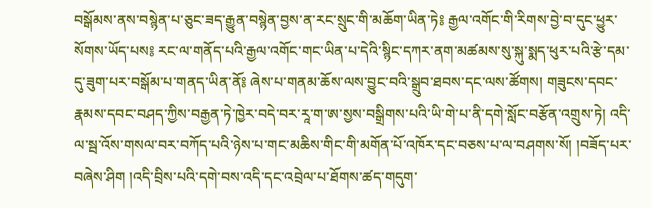བསྒོམས་ནས་བསྙེན་པ་ཅུང་ཟད་རྒྱུན་བསྙེན་བྱས་ན་རང་སྲུང་གི་མཆོག་ཡིན་ཏེ༔ རྒྱལ་འགོང་གི་རིགས་བྱེ་བ་དུང་ཕྱུར་སོགས་ཡོད་པས༔ རང་ལ་གནོད་པའི་རྒྱལ་འགོང་གང་ཡིན་པ་དེའི་སྙིང་དཀར་ནག་མཚམས་སུ་སྐུ་སྨད་ཕུར་པའི་རྩེ་དམ་དུ་ཟུག་པར་བསྒོམ་པ་གནད་ཡིན་ནོ༔ ཞེས་པ་གནམ་ཆོས་ལས་བྱུང་བའི་སྒྲུབ་ཐབས་དང་ལས་ཚོགས། གཟུངས་དབང་རྣམས་དབང་བཤད་ཀྱིས་བརྒྱན་ཏེ་ཁྱེར་བདེ་བར་རཱ་ག་ཨ་སྱས་བསྒྲིགས་པའི་ཡི་གེ་པ་ནི་དགེ་སློང་བརྩོན་འགྲུས་ཏེ། འདི་ལ་སྦ་འོས་གསལ་བར་བཀོད་པའི་ཉེས་པ་གང་མཆིས་གིང་གི་མགོན་པོ་འཁོར་དང་བཅས་པ་ལ་བཤགས་སོ། །བཟོད་པར་བཞེས་ཤིག །འདི་བྲིས་པའི་དགེ་བས་འདི་དང་འབྲེལ་པ་ཐོགས་ཚད་གདུག་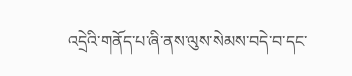འདྲེའི་གནོད་པ་ཞི་ནས་ལུས་སེམས་བདེ་བ་དང་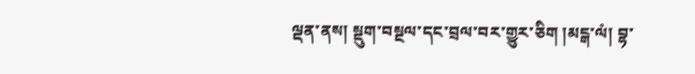ལྡན་ནས། སྡུག་བསྔལ་དང་བྲལ་བར་གྱུར་ཅིག །མངྒ་ལཾ། བྷ་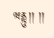ཝནྟུ།། །།